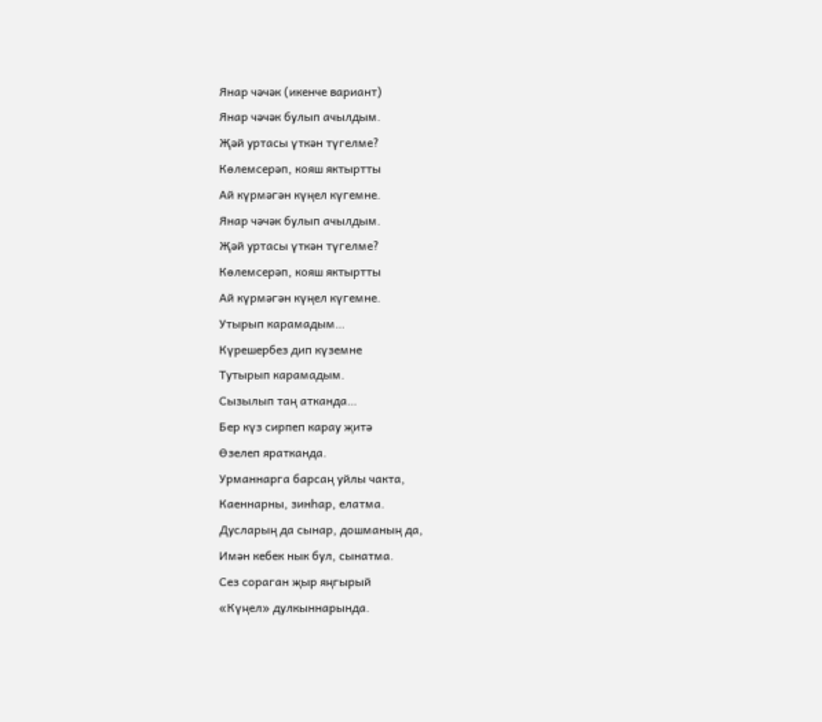Янар чәчәк (икенче вариант)
Янар чәчәк булып ачылдым.
Җәй уртасы үткән түгелме?
Көлемсерәп, кояш яктыртты
Ай күрмәгән күңел күгемне.
Янар чәчәк булып ачылдым.
Җәй уртасы үткән түгелме?
Көлемсерәп, кояш яктыртты
Ай күрмәгән күңел күгемне.
Утырып карамадым…
Күрешербез дип күземне
Тутырып карамадым.
Сызылып таң атканда…
Бер күз сирпеп карау җитә
Өзелеп яратканда.
Урманнарга барсаң уйлы чакта,
Каеннарны, зинһар, елатма.
Дусларың да сынар, дошманың да,
Имән кебек нык бул, сынатма.
Сез сораган җыр яңгырый
«Күңел» дулкыннарында.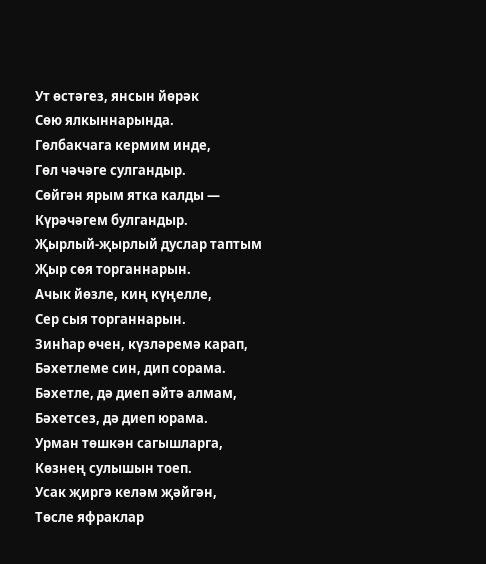Ут өстәгез, янсын йөрәк
Сөю ялкыннарында.
Гөлбакчага кермим инде,
Гөл чәчәге сулгандыр.
Сөйгән ярым ятка калды —
Күрәчәгем булгандыр.
Җырлый-җырлый дуслар таптым
Җыр сөя торганнарын.
Ачык йөзле, киң күңелле,
Сер сыя торганнарын.
Зинһар өчен, күзләремә карап,
Бәхетлеме син, дип сорама.
Бәхетле, дә диеп әйтә алмам,
Бәхетсез, дә диеп юрама.
Урман төшкән сагышларга,
Көзнең сулышын тоеп.
Усак җиргә келәм җәйгән,
Төсле яфраклар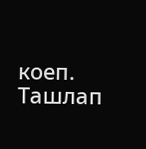коеп.
Ташлап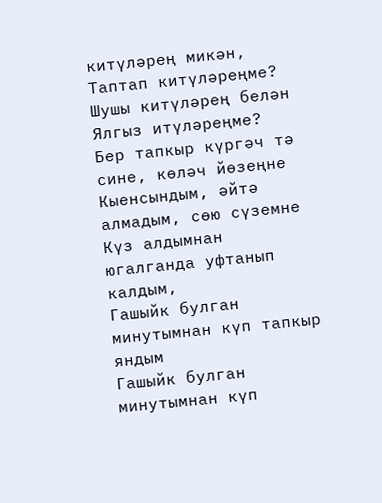китүләрең микән,
Таптап китүләреңме?
Шушы китүләрең белән
Ялгыз итүләреңме?
Бер тапкыр күргәч тә сине, көләч йөзеңне
Кыенсындым, әйтә алмадым, сөю сүземне
Күз алдымнан югалганда уфтанып калдым,
Гашыйк булган минутымнан күп тапкыр яндым
Гашыйк булган минутымнан күп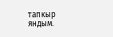тапкыр яндым.